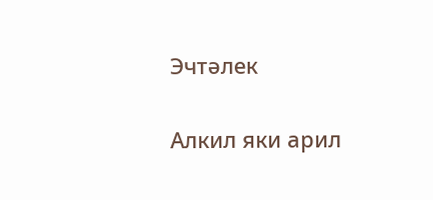Эчтәлек

Алкил яки арил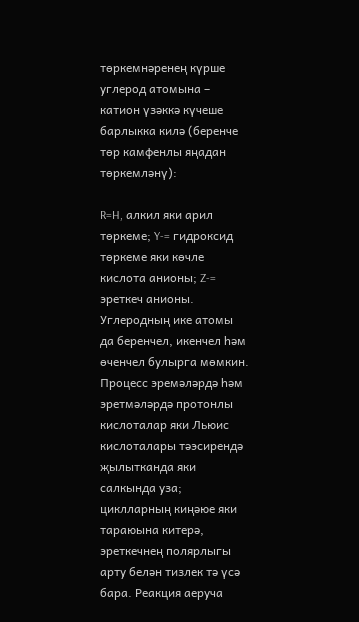төркемнәренең күрше углерод атомына – катион үзәккә күчеше барлыкка килә (беренче төр камфенлы яңадан төркемләнү):

R=H, алкил яки арил төркеме; Y-= гидроксид төркеме яки көчле кислота анионы; Z-= эреткеч анионы. Углеродның ике атомы да беренчел, икенчел һәм өченчел булырга мөмкин. Процесс эремәләрдә һәм эретмәләрдә протонлы кислоталар яки Льюис кислоталары тәэсирендә җылытканда яки салкында уза; циклларның киңәюе яки тараюына китерә, эреткечнең полярлыгы арту белән тизлек тә үсә бара. Реакция аеруча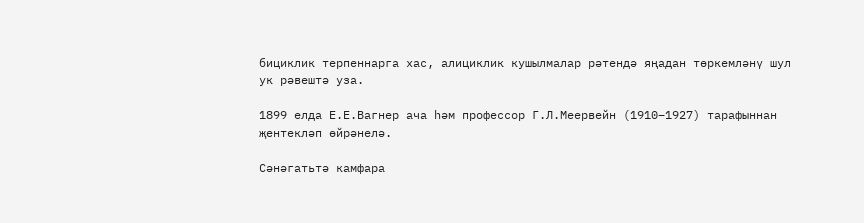бициклик терпеннарга хас, алициклик кушылмалар рәтендә яңадан төркемләнү шул ук рәвештә уза.

1899 елда Е.Е.Вагнер ача һәм профессор Г.Л.Меервейн (1910–1927) тарафыннан җентекләп өйрәнелә.

Сәнәгатьтә камфара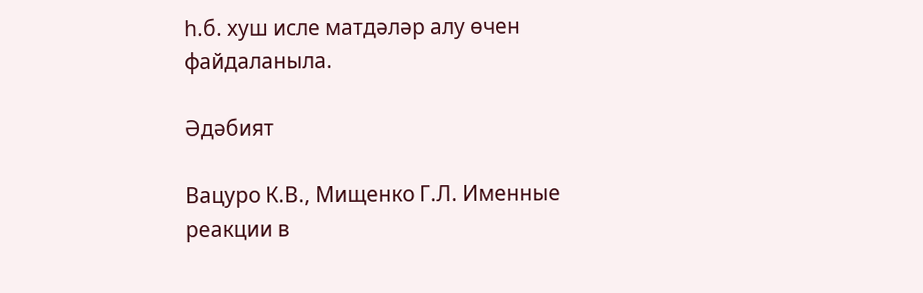һ.б. хуш исле матдәләр алу өчен файдаланыла.

Әдәбият

Вацуро К.В., Мищенко Г.Л. Именные реакции в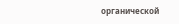органической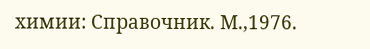химии: Справочник. М.,1976.